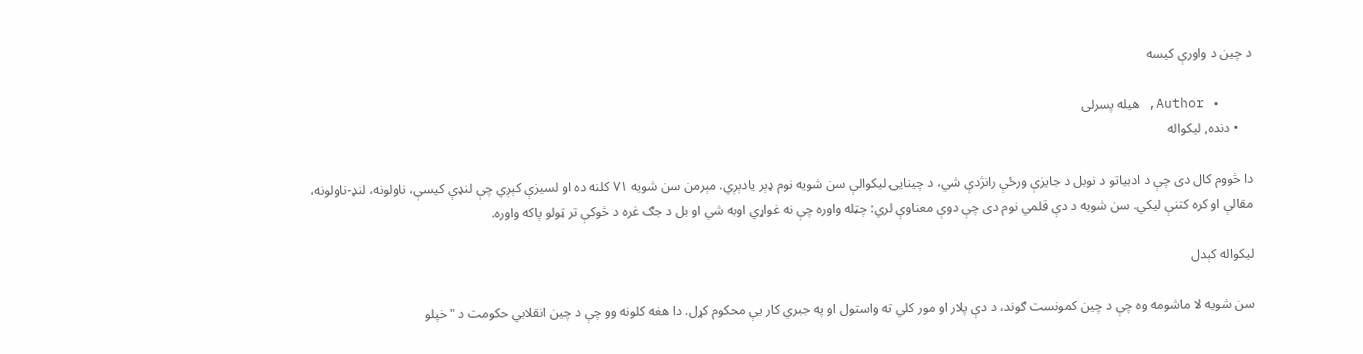د چین د واورې کیسه

    • Author, هیله پسرلی
    • دنده, ليکواله

دا څووم کال دی چې د ادبیاتو د نوبل د جایزې ورځې رانژدې شي، د چینايۍ لیکوالې سن شویه نوم ډېر یادېږي. مېرمن سن شویه ۷۱ کلنه ده او لسیزې کېږي چې لنډې کیسې، ناولونه، لنډ-ناولونه، مقالې او کره کتنې لیکي. سن شویه د دې قلمي نوم دی چې دوې معناوې لري: چټله واوره چې نه غواړي اوبه شي او بل د جګ غره د څوکې تر ټولو پاکه واوره.

لیکواله کېدل

سن شویه لا ماشومه وه چې د چین کمونست ګوند، د دې پلار او مور کلي ته واستول او په جبري کار یې محکوم کړل. دا هغه کلونه وو چې د چین انقلابي حکومت د "خپلو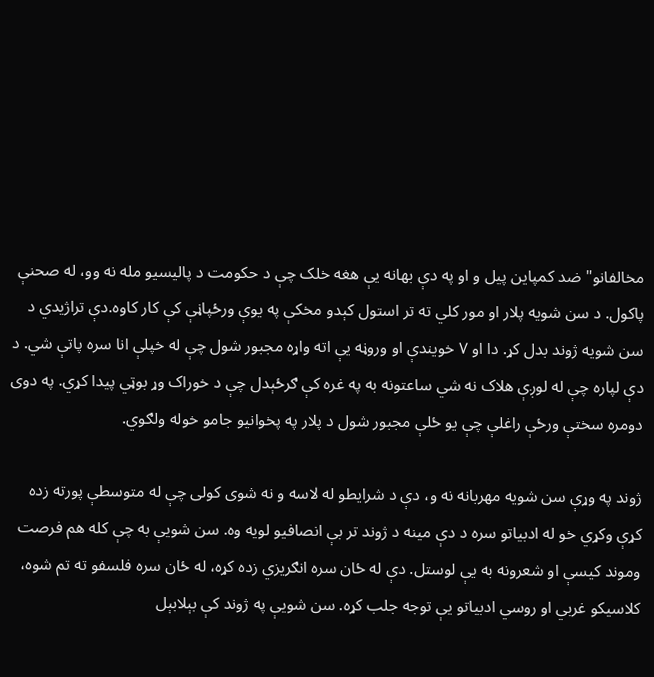مخالفانو" ضد کمپاین پیل و او په دې بهانه یې هغه خلک چې د حکومت د پالیسیو مله نه وو، له صحنې پاکول. د سن شویه پلار او مور کلي ته تر استول کېدو مخکې په یوې ورځپاڼې کې کار کاوه.دې تراژیدي د سن شویه ژوند بدل کړ. دا او ۷ خویندې او وروڼه یې اته واړه مجبور شول چې له خپلې انا سره پاتې شي. د دې لپاره چې له لوږې هلاک نه شي ساعتونه به په غره کې ګرځېدل چې د خوراک وړ بوټي پیدا کړي. په دوی دومره سختې ورځې راغلې چې یو ځلې مجبور شول د پلار په پخوانیو جامو خوله ولګوي.

ژوند په وړې سن شویه مهربانه نه و، دې د شرایطو له لاسه و نه شوی کولی چې له متوسطې پورته زده کړې وکړي خو له ادبیاتو سره د دې مینه د ژوند تر بې انصافیو لویه وه. سن شویې به چې کله هم فرصت وموند کیسې او شعرونه به یې لوستل. دې له ځان سره انګریزي زده کړه، له ځان سره فلسفو ته تم شوه، کلاسیکو غربي او روسي ادبیاتو یې توجه جلب کړه. سن شویې په ژوند کې بېلابېل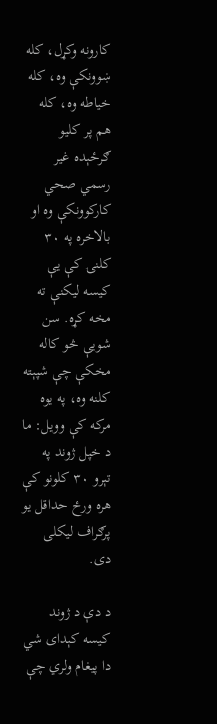کارونه وکړل، کله ښوونکې وه، کله خیاطه وه، کله هم پر کلیو ګرځېده غیر رسمي صحي کارکوونکې وه او بالاخره په ۳۰ کلنۍ کې یې کیسه لیکنې ته مخه کړه. سن شویې څو کاله مخکې چې شپېته کلنه وه، په یوه مرکه کې وویل: ما د خپل ژوند په تېرو ۳۰ کلونو کې هره ورځ حداقل یو پرګراف لیکلی دی.

د دې د ژوند کیسه کېدای شي دا پیغام ولري چې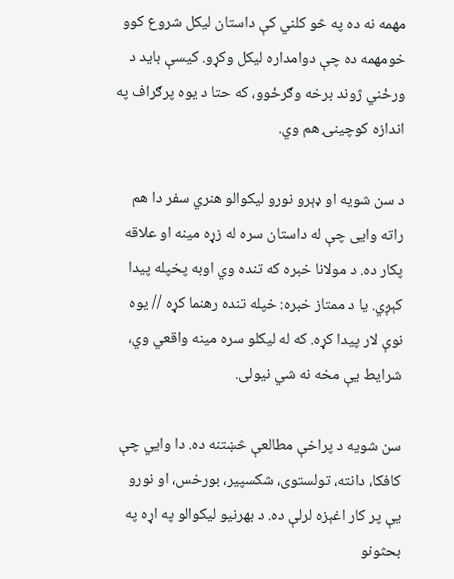مهمه نه ده په څو کلني کې داستان لیکل شروع کوو خومهمه ده چې دوامداره لیکل وکړو. کیسې باید د ورځني ژوند برخه وګرځوو، که حتا د یوه پرګراف په اندازه کوچینۍ هم وي.

د سن شویه او ډېرو نورو لیکوالو هنري سفر دا هم راته وايی چې له داستان سره له زړه مینه او علاقه پکار ده. د مولانا خبره که تنده وي اوبه پخپله پیدا کېږي. یا د ممتاز خبره: خپله تنده رهنما کړه // یوه نوې لار پیدا کړه. که له لیکلو سره مینه واقعي وي، شرایط یې مخه نه شي نیولی.

سن شویه د پراخې مطالعې څښتنه ده. دا وايي چې کافکا، دانته، تولستوی، شکسپیر، بورخس، او نورو یې پر کار اغېزه لرلې ده. د بهرنیو لیکوالو په اړه په بحثونو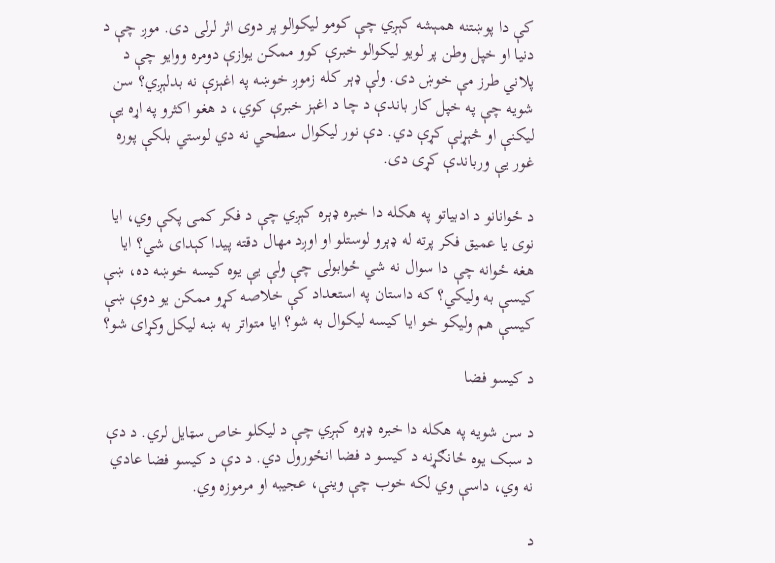کې دا پوښتنه همېشه کېږي چې کومو لیکوالو پر دوی اثر لرلی دی. موږ چې د دنیا او خپل وطن پر لویو لیکوالو خبرې کوو ممکن یوازې دومره ووایو چې د پلاني طرز مې خوښ دی. ولې ډېر کله زموږ خوښه په اغېزې نه بدلېږي؟ سن شویه چې په خپل کار باندې د چا د اغېز خبرې کوي، د هغو اکثرو په اړه یې لیکنې او څېړنې کړې دي. دې نور لیکوال سطحي نه دي لوستي بلکې پوره غور یې ورباندې کړی دی.

د ځوانانو د ادبیاتو په هکله دا خبره ډېره کېږي چې د فکر کمی پکې وي، ایا نوی یا عمیق فکر پرته له ډېرو لوستلو او اوږد مهال دقته پیدا کېدای شي؟ ایا هغه ځوانه چې دا سوال نه شي ځوابولی چې ولې یې یوه کیسه خوښه ده، ښې کیسې به ولیکي؟ که داستان په استعداد کې خلاصه کړو ممکن یو دوې ښې کیسې هم ولیکو خو ایا کیسه لیکوال به شو؟ ایا متواتر به ښه لیکل وکړای شو؟

د کیسو فضا

د سن شویه په هکله دا خبره ډېره کېږي چې د لیکلو خاص سټایل لري. د دې د سبک یوه ځانګړنه د کیسو د فضا انځورول دي. د دې د کیسو فضا عادي نه وي، داسې وي لکه خوب چې وینې، عجیبه او مرموزه وي.

د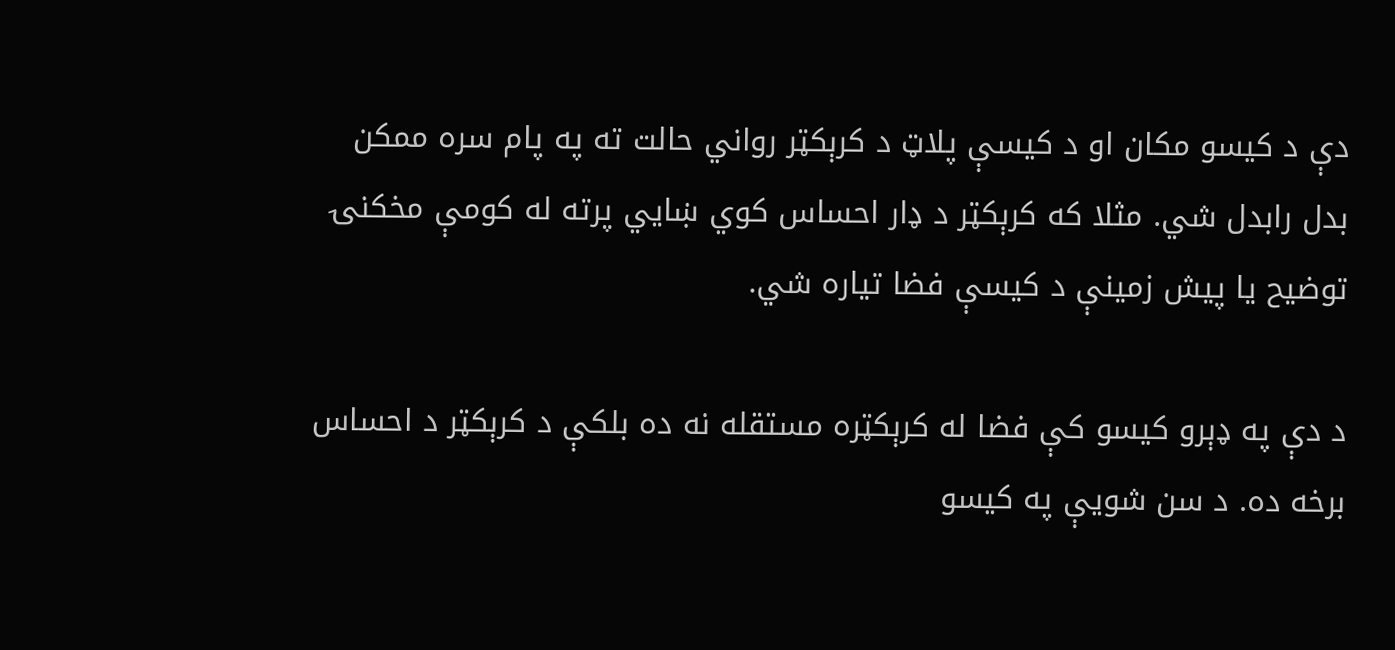دې د کیسو مکان او د کیسې پلاټ د کرېکټر رواني حالت ته په پام سره ممکن بدل رابدل شي. مثلا که کرېکټر د ډار احساس کوي ښايي پرته له کومې مخکنۍ توضیح یا پیش زمینې د کیسې فضا تیاره شي.

د دې‌ په ډېرو کیسو کې فضا له کرېکټره مستقله نه ده بلکې د کرېکټر د احساس برخه ده. د سن شویې په کیسو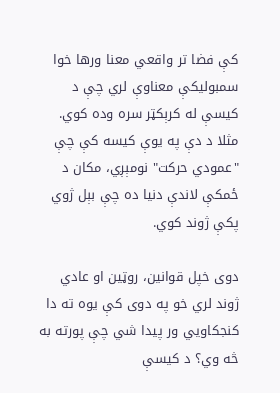کې فضا تر واقعي معنا ورها خوا سمبولیکې معناوې لري چې د کیسې له کرېکټر سره وده کوي. مثلا د دې په یوې کیسه کې چې "عمودي حرکت" نومېږي، مکان د ځمکې لاندې دنیا ده چې بېل ژوي پکې ژوند کوي.

دوی خپل قوانین، روټین او عادي ژوند لري خو په دوی کې یوه ته دا کنجکاويي‌ ور پیدا شي چې پورته به څه وي؟ د کیسې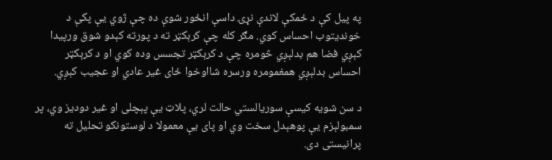په پیل کې د ځمکې لاندې نړۍ داسې انځور شوې ده چې ژوي یې پکې د خوندیتوب احساس کوي. مګر کله چې کرېکټر ته د پورته کېدو شوق ورپیدا کېږي فضا هم بدلېږي څومره چې د کرېکټر تجسس وده کوي او د کرېکټر احساس بدلېږي همغمومره ورسره شااوخوا ځای غیر عادي او عجیب کېږي.

د سن شویه کیسې سوریالستي حالت لري، پلاټ یې پېچلی او غیر دودیز وي، پر سمبولېزم یې پوهېدل سخت وي او پای یې معمولا د لوستونکو تحلیل ته پرانیستی دی.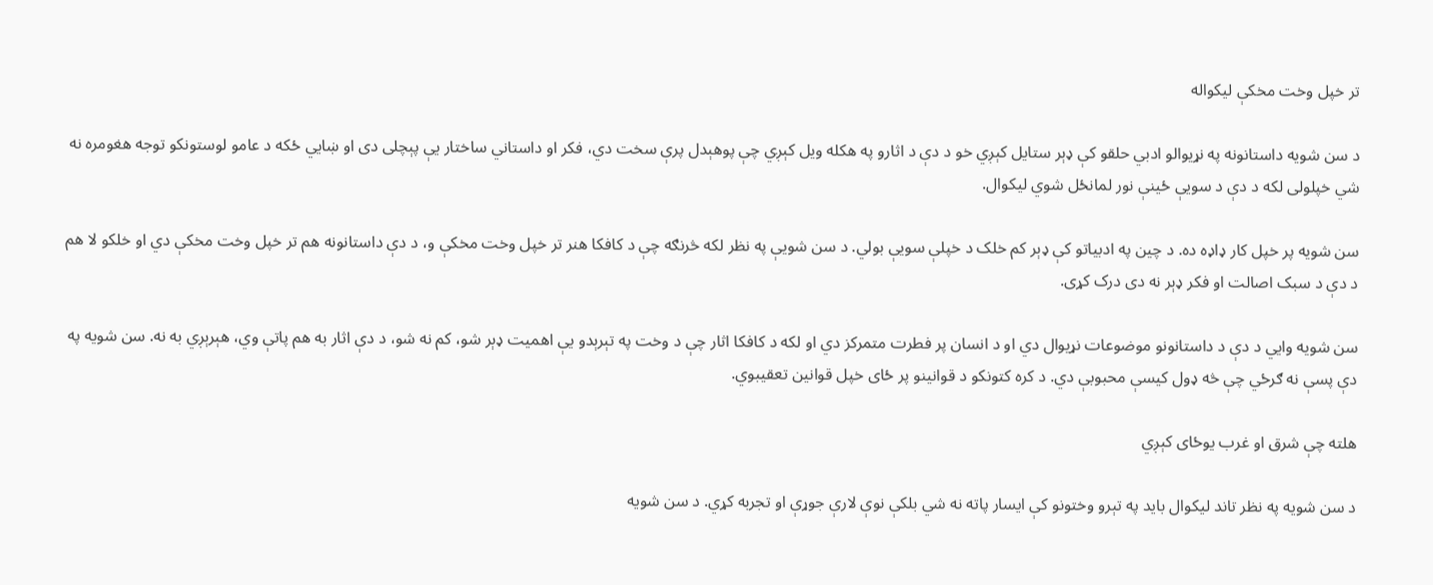تر خپل وخت مخکې لیکواله

د سن شویه داستانونه په نړیوالو ادبي حلقو کې ډېر ستایل کېږي خو د دې د اثارو په هکله ویل کېږي چې پوهېدل پرې سخت دي، فکر او داستاني ساختار یې پېچلی دی او ښايي ځکه د عامو لوستونکو توجه هغومره نه شي خپلولی لکه د دې د سویې ځينې نور لمانځل شوي لیکوال.

سن شویه پر خپل کار ډاډه ده. د چین په ادبیاتو کې ډېر کم خلک د خپلې سویې بولي. د سن شویې په نظر لکه څرنګه چې د کافکا هنر تر خپل وخت مخکې و، د دې داستانونه هم تر خپل وخت مخکې دي او خلکو لا هم د دې د سبک اصالت او فکر ډېر نه دی درک کړی.

سن شویه وايي د دې د داستانونو موضوعات نړیوال دي او د انسان پر فطرت متمرکز دي او لکه د کافکا اثار چې د وخت په تېرېدو یې اهمیت ډېر شو، کم نه شو، د دې اثار به هم پاتې وي، هېرېږي به نه. سن شویه په دې پسې نه ګرځي چې څه ډول کیسې محبوبې دي. د کره کتونکو د قوانینو پر ځای خپل قوانین تعقیبوي.

هلته چې شرق او غرب یوځای کېږي‌

د سن شویه په نظر تاند لیکوال باید په تېرو وختونو کې ایسار پاته نه شي بلکې نوې لارې جوړې او تجربه کړي. د سن شویه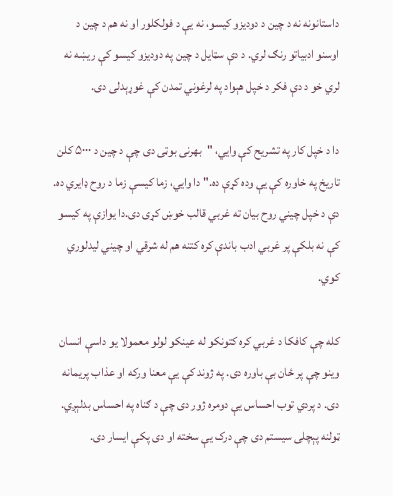داستانونه نه د چین د دودیزو کیسو، نه یې د فولکلور او نه هم د چین د اوسنو ادبیاتو رنګ لري. د دې سټایل د چین په دودیزو کیسو کې ریښه نه لري خو د دې فکر د خپل هېواد په لرغوني تمدن کې غوړېدلی دی.

دا د خپل کار په تشریح کې وايي، "بهرنی بوټی دی چې د چین د ۵۰۰۰ کلن تاریخ په خاوره کې یې وده کړې ده." دا وايي، زما کیسې زما د روح ډایري ده. دې د خپل چیني روح بیان ته غربي قالب خوښ کړی دی.دا یوازې په کیسو کې نه بلکې پر غربي ادب باندې کره کتنه هم له شرقي او چیني لیدلوري کوي.

کله چې کافکا د غربي کره کتونکو له عینکو لولو معمولا یو داسې انسان وینو چې پر ځان بې باوره دی. په ژوند کې یې معنا ورکه او عذاب پریمانه دی. د پردي توب احساس یې دومره ژور دی چې د ګناه په احساس بدلېږي. ټولنه پېچلی سیستم دی چې درک یې سخته او دی پکې ایسار دی.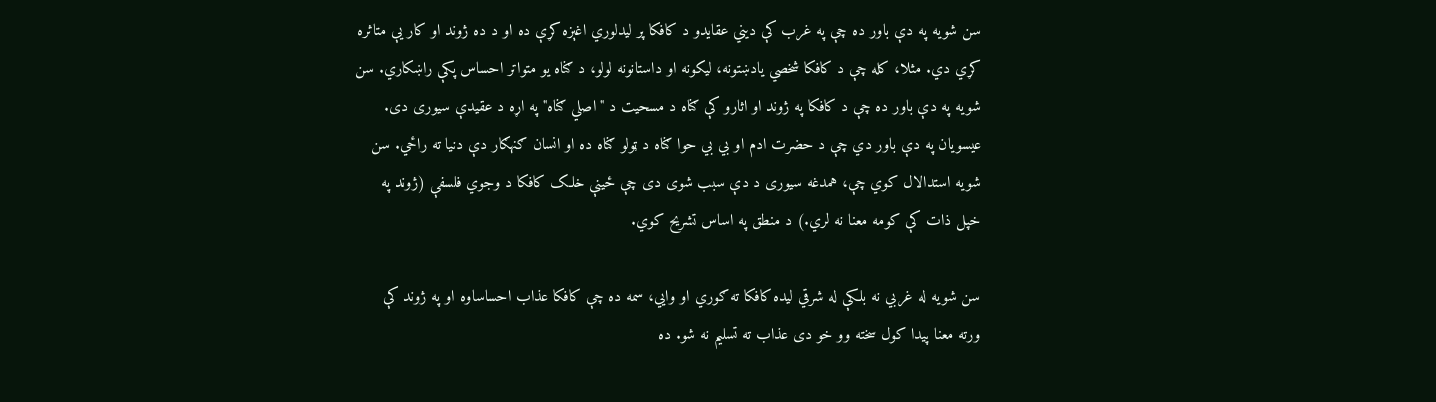سن شویه په دې باور ده چې په غرب کې دیني عقایدو د کافکا پر لیدلوري اغېزه کړې ده او د ده ژوند او کار یې متاثره کړي دي. مثلا، کله چې د کافکا شخصي یادښتونه، لیکونه او داستانونه لولو، د ګناه یو متواتر احساس پکې راښکاري. سن شویه په دې باور ده چې د کافکا په ژوند او اثارو کې ګناه د مسحیت د "اصلي ګناه" په اړه د عقیدې سیوری دی. عیسویان په دې باور دي چې د حضرت ادم او بي بي حوا ګناه د ټولو ګناه ده او انسان ګنهګار دې دنیا ته راځي. سن شویه استدالال کوي چې، همدغه سیوری د دې سبب شوی دی چې ځینې خلک کافکا د وجوي فلسفې (ژوند په خپل ذات کې کومه معنا نه لري.) د منطق په اساس تشریح کوي.

سن شویه له غربي نه بلکې له شرقي لیده کافکا ته ګوري او وايي، سمه ده چې کافکا عذاب احساساوه او په ژوند کې ورته معنا پیدا کول سخته وو خو دی عذاب ته تسلیم نه شو. ده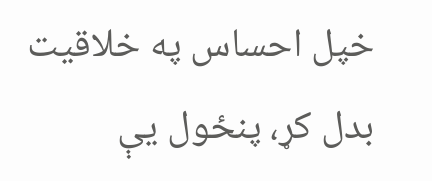خپل احساس په خلاقیت بدل کړ‌، پنځول یې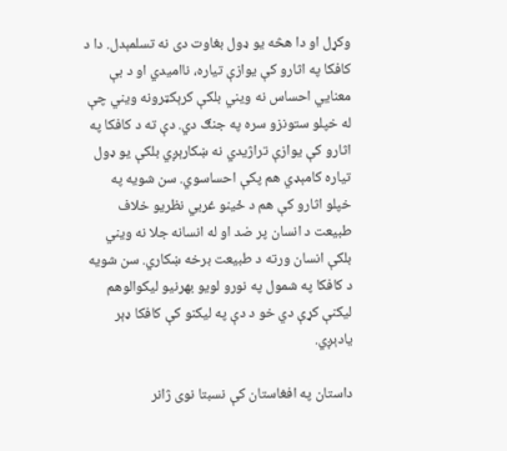وکړل او دا هڅه یو ډول بغاوت دی نه تسلمېدل. دا د کافکا په اثارو کې یوازې تیاره، ناامیدي او د بې معنايي احساس نه ویني بلکې کرېکټرونه ویني چې له خپلو ستونزو سره په جنګ دي. دې ته د کافکا په اثارو کې یوازې تراژیدي نه ښکارېږي بلکې یو ډول تیاره کامېډي هم پکې احساسوي. سن شویه په خپلو اثارو کې هم د ځینو غربي نظریو خلاف طبیعت د انسان پر ضد او له انسانه جلا نه ویني بلکې انسان ورته د طبیعت برخه ښکاري. سن شویه د کافکا په شمول په نورو لویو بهرنیو لیکوالوهم لیکنې کړې دي خو د دې په لیکنو کې کافکا ډېر یادېږي.

داستان په افغاستان کې نسبتا نوی ژانر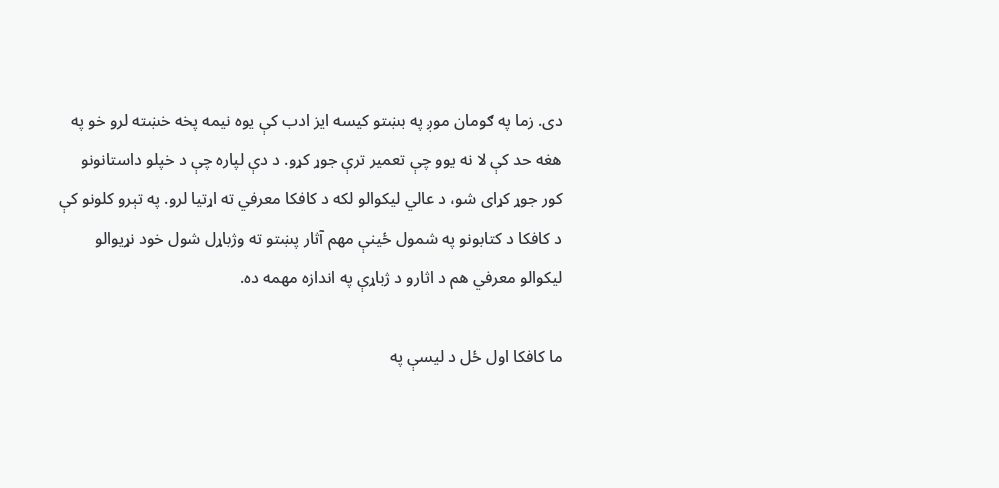دی. زما په ګومان موږ په بښتو کیسه ایز ادب کې یوه نيمه پخه خښته لرو خو په هغه حد کې لا نه یوو چې تعمیر ترې جوړ کړو. د دې لپاره چې د خپلو داستانونو کور جوړ کړای شو، د عالي لیکوالو لکه د کافکا معرفي ته اړتیا لرو. په تېرو کلونو کې د کافکا د کتابونو په شمول ځینې مهم آثار پښتو ته وژباړل شول خود نړیوالو لیکوالو معرفي هم د اثارو د ژباړې په اندازه مهمه ده.

ما کافکا اول ځل د لیسې په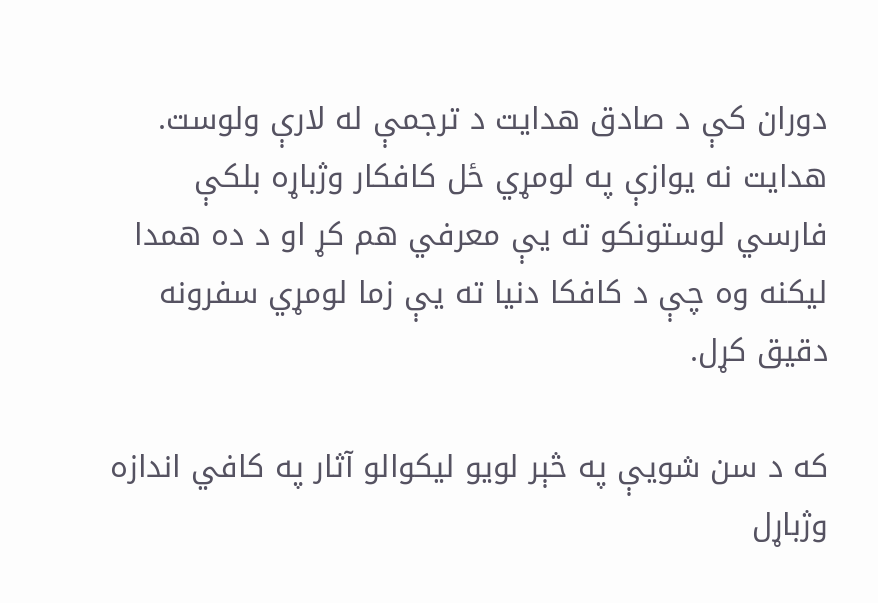دوران کې د صادق هدایت د ترجمې له لارې ولوست. هدایت نه یوازې په لومړي ځل کافکار وژباړه بلکې فارسي لوستونکو ته یې معرفي هم کړ او د ده همدا لیکنه وه چې د کافکا دنیا ته یې زما لومړي سفرونه دقیق کړل.

که د سن شویې په څېر لویو لیکوالو آثار په کافي اندازه وژباړل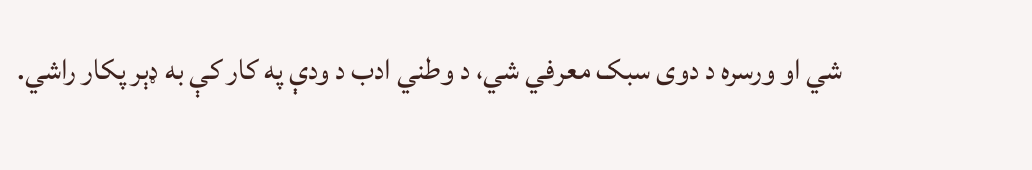شي او ورسره د دوی سبک معرفي شي، د وطني ادب د ودې په کار کې به ډېر پکار راشي.